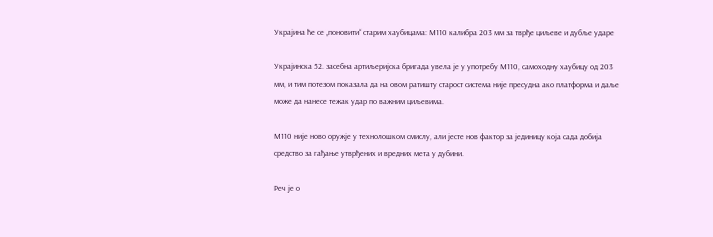Украјина ће се „поновити“ старим хаубицама: М110 калибра 203 мм за тврђе циљеве и дубље ударе

Украјинска 52. засебна артиљеријска бригада увела је у употребу М110, самоходну хаубицу од 203 мм, и тим потезом показала да на овом ратишту старост система није пресудна ако платформа и даље може да нанесе тежак удар по важним циљевима.

М110 није ново оружје у технолошком смислу, али јесте нов фактор за јединицу која сада добија средство за гађање утврђених и вредних мета у дубини.

Реч је о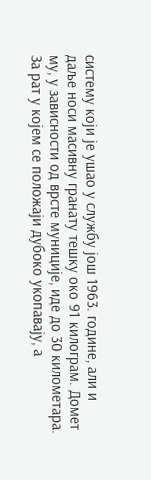систему који је ушао у службу још 1963. године, али и даље носи масивну гранату тешку око 91 килограм. Домет му, у зависности од врсте муниције, иде до 30 километара. За рат у којем се положаји дубоко укопавају, а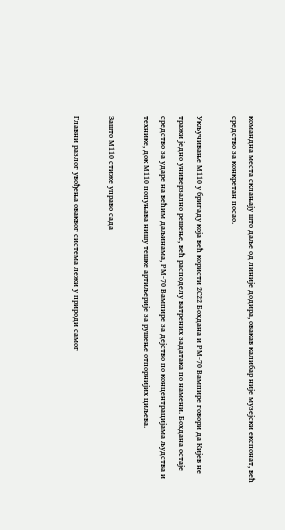командна места склањају што даље од линије додира, овакав калибар није музејски експонат, већ средство за конкретан посао.

Укључивање М110 у бригаду која већ користи 2С22 Бохдана и РМ-70 Вампире говори да Кијев не тражи једно универзално решење, већ расподелу ватрених задатака по намени. Бохдана остаје средство за ударе на већим даљинама, РМ-70 Вампире за дејство по концентрацијама људства и технике, док М110 попуњава нишу тешке артиљерије за рушење отпорнијих циљева.

Зашто М110 стиже управо сада

Главни разлог увођења оваквог система лежи у природи самог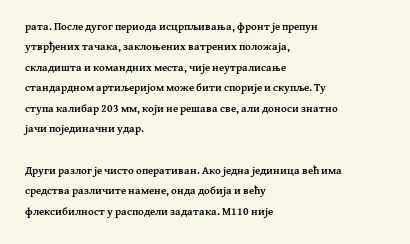рата. После дугог периода исцрпљивања, фронт је препун утврђених тачака, заклоњених ватрених положаја, складишта и командних места, чије неутралисање стандардном артиљеријом може бити спорије и скупље. Ту ступа калибар 203 мм, који не решава све, али доноси знатно јачи појединачни удар.

Други разлог је чисто оперативан. Ако једна јединица већ има средства различите намене, онда добија и већу флексибилност у расподели задатака. М110 није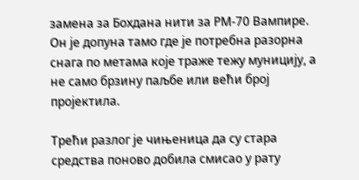замена за Бохдана нити за РМ-70 Вампире. Он је допуна тамо где је потребна разорна снага по метама које траже тежу муницију, а не само брзину паљбе или већи број пројектила.

Трећи разлог је чињеница да су стара средства поново добила смисао у рату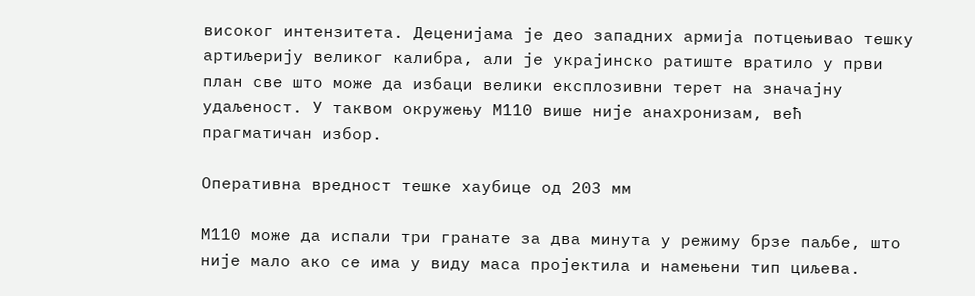високог интензитета. Деценијама је део западних армија потцењивао тешку артиљерију великог калибра, али је украјинско ратиште вратило у први план све што може да избаци велики експлозивни терет на значајну удаљеност. У таквом окружењу М110 више није анахронизам, већ прагматичан избор.

Оперативна вредност тешке хаубице од 203 мм

М110 може да испали три гранате за два минута у режиму брзе паљбе, што није мало ако се има у виду маса пројектила и намењени тип циљева.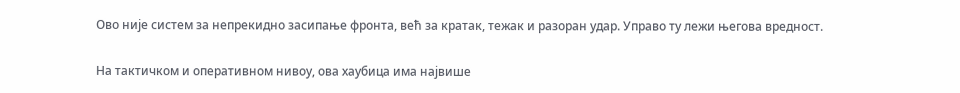Ово није систем за непрекидно засипање фронта, већ за кратак, тежак и разоран удар. Управо ту лежи његова вредност.

На тактичком и оперативном нивоу, ова хаубица има највише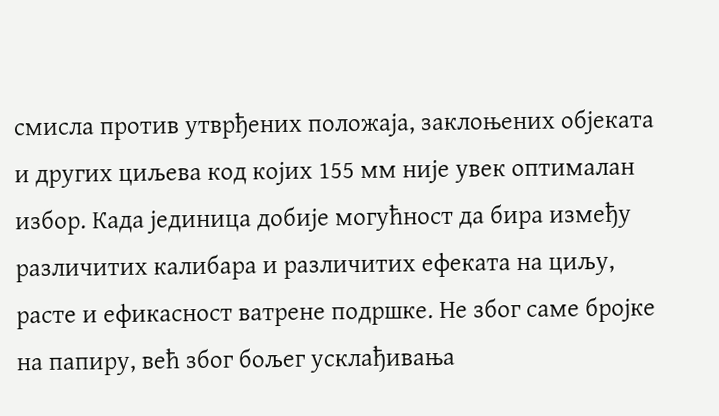смисла против утврђених положаја, заклоњених објеката и других циљева код којих 155 мм није увек оптималан избор. Када јединица добије могућност да бира између различитих калибара и различитих ефеката на циљу, расте и ефикасност ватрене подршке. Не због саме бројке на папиру, већ због бољег усклађивања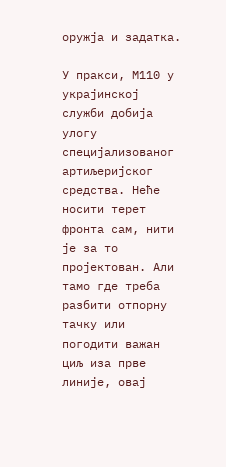оружја и задатка.

У пракси, М110 у украјинској служби добија улогу специјализованог артиљеријског средства. Неће носити терет фронта сам, нити је за то пројектован. Али тамо где треба разбити отпорну тачку или погодити важан циљ иза прве линије, овај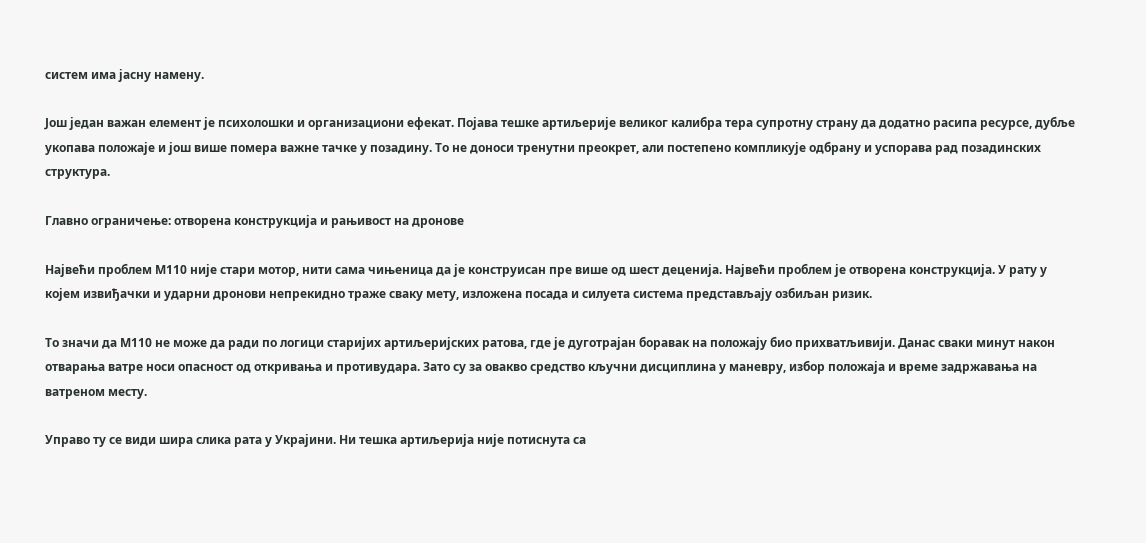систем има јасну намену.

Још један важан елемент је психолошки и организациони ефекат. Појава тешке артиљерије великог калибра тера супротну страну да додатно расипа ресурсе, дубље укопава положаје и још више помера важне тачке у позадину. То не доноси тренутни преокрет, али постепено компликује одбрану и успорава рад позадинских структура.

Главно ограничење: отворена конструкција и рањивост на дронове

Највећи проблем М110 није стари мотор, нити сама чињеница да је конструисан пре више од шест деценија. Највећи проблем је отворена конструкција. У рату у којем извиђачки и ударни дронови непрекидно траже сваку мету, изложена посада и силуета система представљају озбиљан ризик.

То значи да М110 не може да ради по логици старијих артиљеријских ратова, где је дуготрајан боравак на положају био прихватљивији. Данас сваки минут након отварања ватре носи опасност од откривања и противудара. Зато су за овакво средство кључни дисциплина у маневру, избор положаја и време задржавања на ватреном месту.

Управо ту се види шира слика рата у Украјини. Ни тешка артиљерија није потиснута са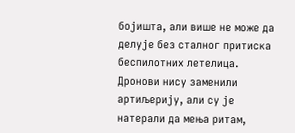бојишта, али више не може да делује без сталног притиска беспилотних летелица. Дронови нису заменили артиљерију, али су је натерали да мења ритам,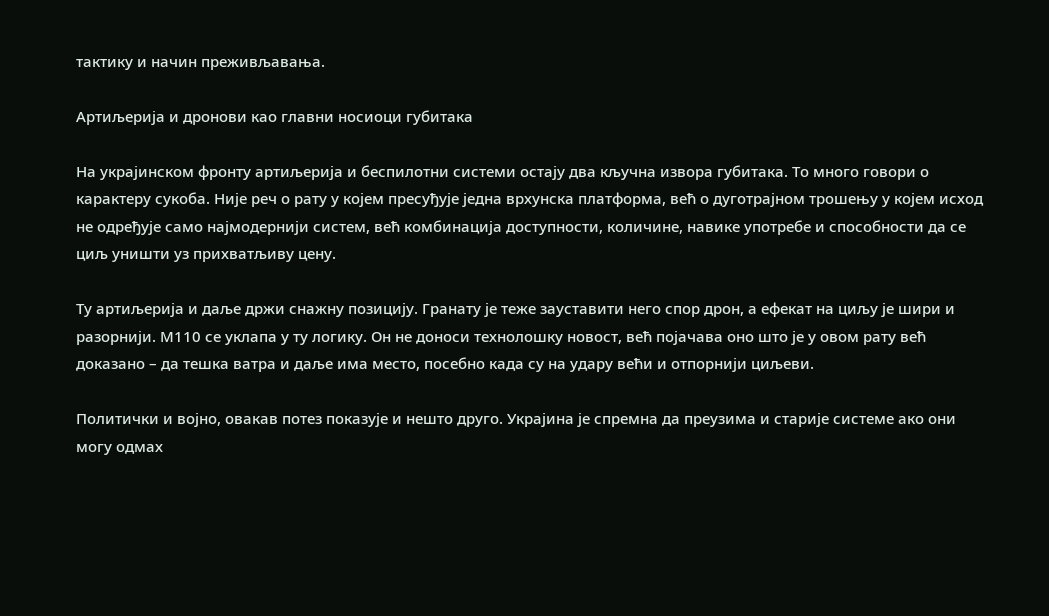тактику и начин преживљавања.

Артиљерија и дронови као главни носиоци губитака

На украјинском фронту артиљерија и беспилотни системи остају два кључна извора губитака. То много говори о карактеру сукоба. Није реч о рату у којем пресуђује једна врхунска платформа, већ о дуготрајном трошењу у којем исход не одређује само најмодернији систем, већ комбинација доступности, количине, навике употребе и способности да се циљ уништи уз прихватљиву цену.

Ту артиљерија и даље држи снажну позицију. Гранату је теже зауставити него спор дрон, а ефекат на циљу је шири и разорнији. М110 се уклапа у ту логику. Он не доноси технолошку новост, већ појачава оно што је у овом рату већ доказано – да тешка ватра и даље има место, посебно када су на удару већи и отпорнији циљеви.

Политички и војно, овакав потез показује и нешто друго. Украјина је спремна да преузима и старије системе ако они могу одмах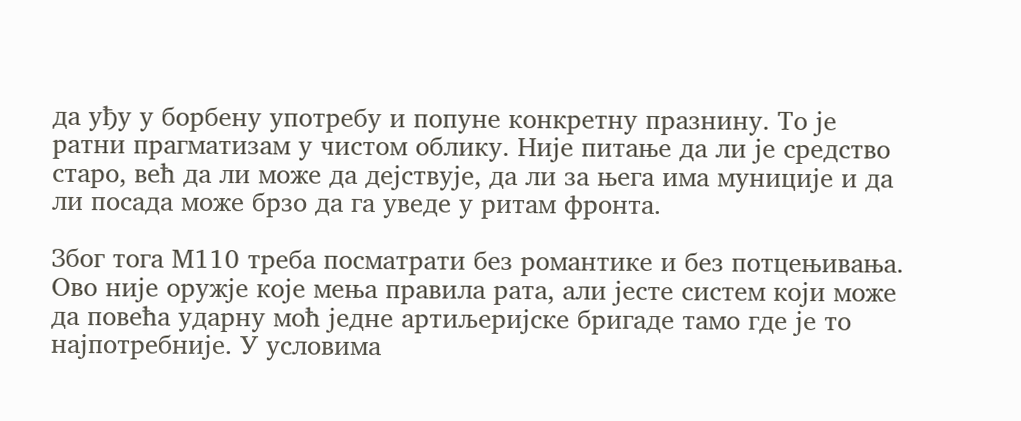да уђу у борбену употребу и попуне конкретну празнину. То је ратни прагматизам у чистом облику. Није питање да ли је средство старо, већ да ли може да дејствује, да ли за њега има муниције и да ли посада може брзо да га уведе у ритам фронта.

Због тога М110 треба посматрати без романтике и без потцењивања. Ово није оружје које мења правила рата, али јесте систем који може да повећа ударну моћ једне артиљеријске бригаде тамо где је то најпотребније. У условима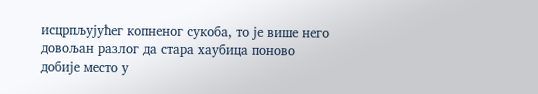исцрпљујућег копненог сукоба, то је више него довољан разлог да стара хаубица поново добије место у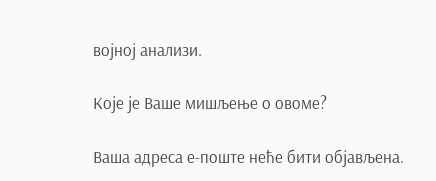војној анализи.

Које је Ваше мишљење о овоме?

Ваша адреса е-поште неће бити објављена.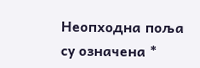Неопходна поља су означена *